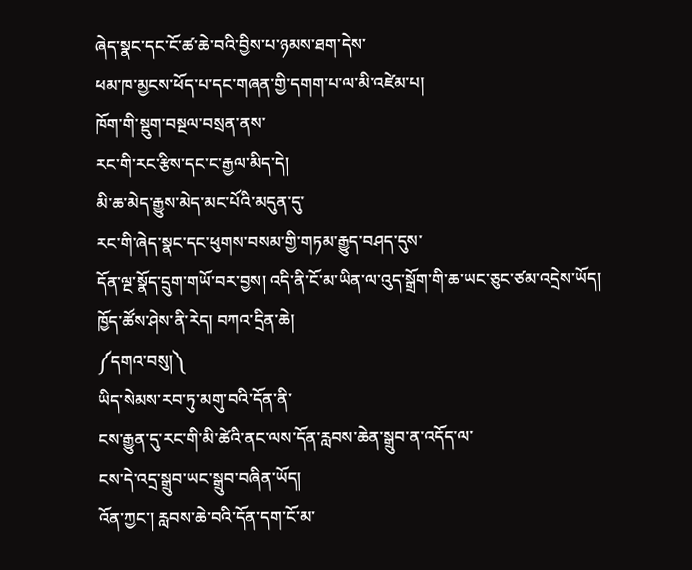ཞེད་སྣང་དང་ངོ་ཚ་ཆེ་བའི་བྱིས་པ་ཉམས་ཐག་དེས་
ཕམ་ཁ་མྱངས་ཕོད་པ་དང་གཞན་གྱི་དགག་པ་ལ་མི་འཛེམ་པ།
ཁོག་གི་སྡུག་བསྔལ་བསྲན་ནས་
རང་གི་རང་རྩིས་དང་ང་རྒྱལ་མིད་དེ།
མི་ཆ་མེད་རྒྱུས་མེད་མང་པོའི་མདུན་དུ་
རང་གི་ཞེད་སྣང་དང་ཕུགས་བསམ་གྱི་གཏམ་རྒྱུད་བཤད་དུས་
དོན་ལྔ་སྣོད་དྲུག་གཡོ་བར་བྱས། འདི་ནི་ངོ་མ་ཡིན་ལ་འུད་སྒྲོག་གི་ཆ་ཡང་ཅུང་ཙམ་འདྲེས་ཡོད།
ཁྱོད་ཚོས་ཤེས་ནི་རེད། བཀའ་དྲིན་ཆེ།
༼དགའ་བསུ།༽
ཡིད་སེམས་རབ་ཏུ་མགུ་བའི་དོན་ནི་
ངས་རྒྱུན་དུ་རང་གི་མི་ཚེའི་ནང་ལས་དོན་རླབས་ཆེན་སྒྲུབ་ན་འདོད་ལ་
ངས་དེ་འདྲ་སྒྲུབ་ཡང་སྒྲུབ་བཞིན་ཡོད།
འོན་ཀྱང་། རླབས་ཆེ་བའི་དོན་དག་ངོ་མ་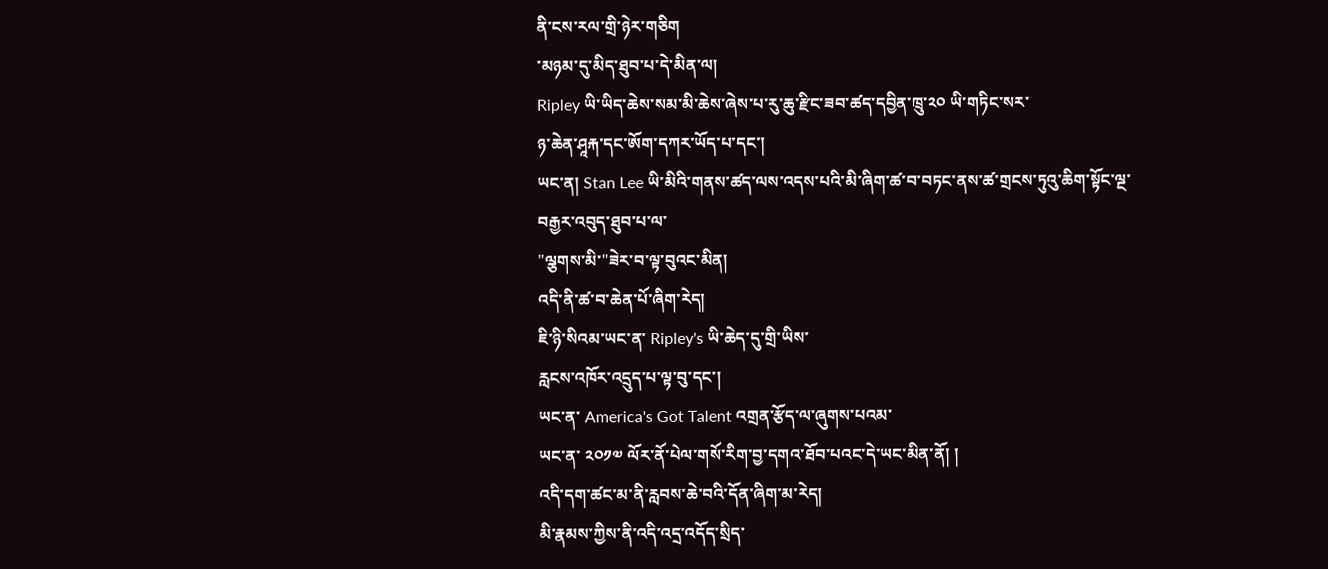ནི་ངས་རལ་གྲི་ཉེར་གཅིག
་མཉམ་དུ་མིད་ཐུབ་པ་དེ་མིན་ལ།
Ripley ཡི་ཡིད་ཆེས་སམ་མི་ཆེས་ཞེས་པ་རུ་ཆུ་རྫིང་ཟབ་ཚད་དབྱིན་ཁྲུ་༢༠ ཡི་གཏིང་སར་
ཉ་ཆེན་ཤཱརྐ་དང་ཨོག་དཀར་ཡོད་པ་དང་།
ཡང་ན། Stan Lee ཡི་མིའི་གནས་ཚད་ལས་འདས་པའི་མི་ཞིག་ཚ་བ་བཏང་ནས་ཚ་གྲངས་ཏུའུ་ཆིག་སྟོང་ལྔ་བརྒྱར་འབུད་ཐུབ་པ་ལ་
"ལྕགས་མི་"ཟེར་བ་ལྟ་བུའང་མིན།
འདི་ནི་ཚ་བ་ཆེན་པོ་ཞིག་རེད།
ཇི་ཉི་སིའམ་ཡང་ན་ Ripley's ཡི་ཆེད་དུ་གྲི་ཡིས་
རླངས་འཁོར་འདྲུད་པ་ལྟ་བུ་དང་།
ཡང་ན་ America's Got Talent འགྲན་རྩོད་ལ་ཞུགས་པའམ་
ཡང་ན་ ༢༠༡༧ ལོར་ནོ་པེལ་གསོ་རིག་བྱ་དགའ་ཐོབ་པའང་དེ་ཡང་མིན་ནོ། །
འདི་དག་ཚང་མ་ནི་རླབས་ཆེ་བའི་དོན་ཞིག་མ་རེད།
མི་རྣམས་ཀྱིས་ནི་འདི་འདྲ་འདོད་སྲིད་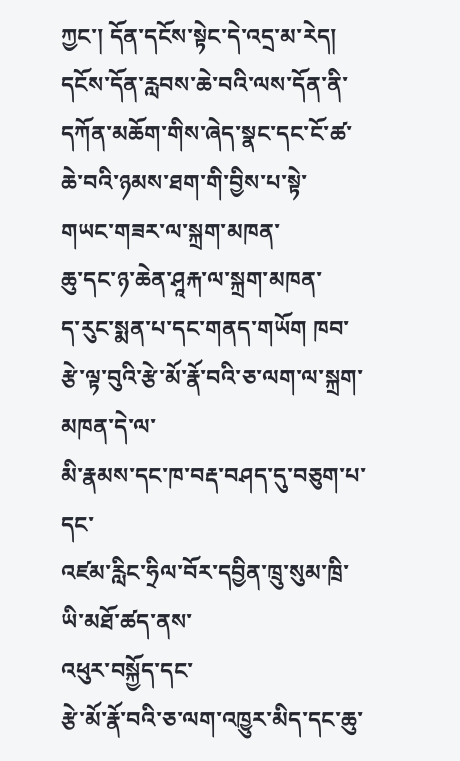ཀྱང་། དོན་དངོས་སྟེང་དེ་འདྲ་མ་རེད།
དངོས་དོན་རླབས་ཆེ་བའི་ལས་དོན་ནི་
དཀོན་མཆོག་གིས་ཞེད་སྣང་དང་ངོ་ཚ་ཆེ་བའི་ཉམས་ཐག་གི་བྱིས་པ་སྟེ་
གཡང་གཟར་ལ་སྐྲག་མཁན་
ཆུ་དང་ཉ་ཆེན་ཤཱརྐ་ལ་སྐྲག་མཁན་
ད་རུང་སྨན་པ་དང་གནད་གཡོག ཁབ་རྩེ་ལྟ་བུའི་རྩེ་མོ་རྣོ་བའི་ཅ་ལག་ལ་སྐྲག་མཁན་དེ་ལ་
མི་རྣམས་དང་ཁ་བརྡ་བཤད་དུ་བཅུག་པ་དང་
འཛམ་རླིང་ཧྲིལ་བོར་དབྱིན་ཁྲུ་སུམ་ཁྲི་ཡི་མཐོ་ཚད་ནས་
འཕུར་བསྐྱོད་དང་
རྩེ་མོ་རྣོ་བའི་ཅ་ལག་འཁྱུར་མིད་དང་ཆུ་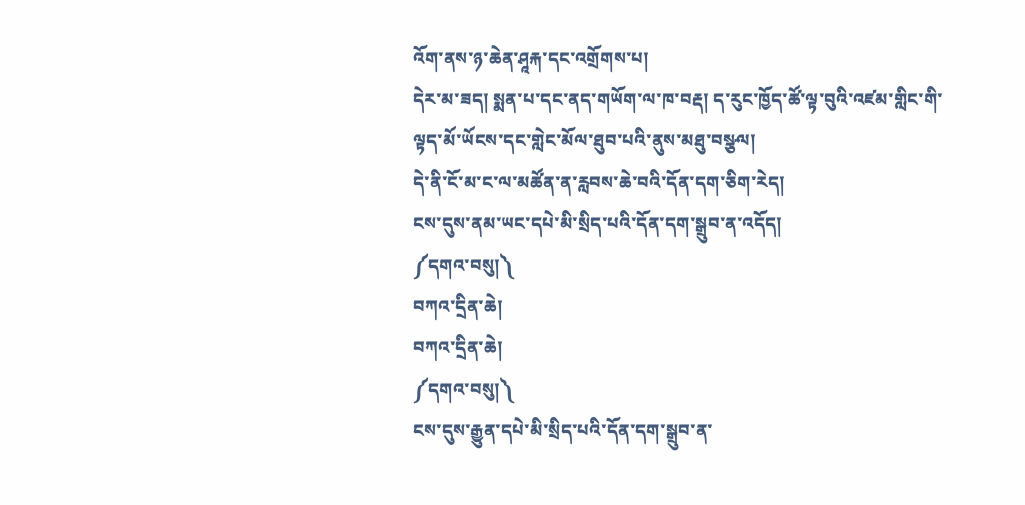འོག་ནས་ཉ་ཆེན་ཤཱརྐ་དང་འགྲོགས་པ།
དེར་མ་ཟད། སྨན་པ་དང་ནད་གཡོག་ལ་ཁ་བརྡ། ད་རུང་ཁྱོད་ཚོ་ལྟ་བུའི་འཛམ་གླིང་གི་ལྟད་མོ་ཡོངས་དང་གླེང་མོལ་ཐུབ་པའི་ནུས་མཐུ་བསྩལ།
དེ་ནི་ངོ་མ་ང་ལ་མཚོན་ན་རླབས་ཆེ་བའི་དོན་དག་ཅིག་རེད།
ངས་དུས་ནམ་ཡང་དཔེ་མི་སྲིད་པའི་དོན་དག་སྒྲུབ་ན་འདོད།
༼དགའ་བསུ།༽
བཀའ་དྲིན་ཆེ།
བཀའ་དྲིན་ཆེ།
༼དགའ་བསུ།༽
ངས་དུས་རྒྱུན་དཔེ་མི་སྲིད་པའི་དོན་དག་སྒྲུབ་ན་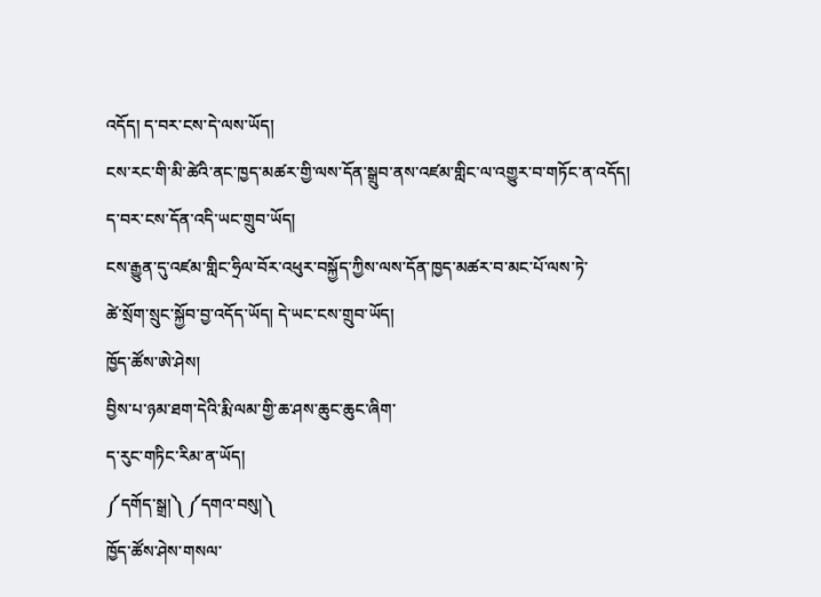འདོད། ད་བར་ངས་དེ་ལས་ཡོད།
ངས་རང་གི་མི་ཚེའི་ནང་ཁྱད་མཚར་གྱི་ལས་དོན་སྒྲུབ་ནས་འཛམ་གླིང་ལ་འགྱུར་བ་གཏོང་ན་འདོད།
ད་བར་ངས་དོན་འདི་ཡང་གྲུབ་ཡོད།
ངས་རྒྱུན་དུ་འཛམ་གླིང་ཧྲིལ་བོར་འཕུར་བསྐྱོད་ཀྱིས་ལས་དོན་ཁྱད་མཚར་བ་མང་པོ་ལས་ཏེ་
ཚེ་སྲོག་སྲུང་སྐྱོབ་བྱ་འདོད་ཡོད། དེ་ཡང་ངས་གྲུབ་ཡོད།
ཁྱོད་ཚོས་ཨེ་ཤེས།
བྱིས་པ་ཉམ་ཐག་དེའི་རྨི་ལམ་གྱི་ཆ་ཤས་ཆུང་ཆུང་ཞིག་
ད་རུང་གཏིང་རིམ་ན་ཡོད།
༼དགོད་སྒྲ།༽ ༼དགའ་བསུ།༽
ཁྱོད་ཚོས་ཤེས་གསལ་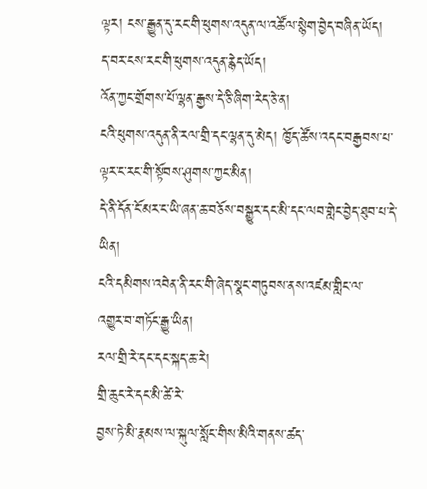ལྟར། ངས་རྒྱུན་དུ་རང་གི་ཕུགས་འདུན་ལ་འཚོལ་སྙེག་བྱེད་བཞིན་ཡོད།
ད་བར་ངས་རང་གི་ཕུགས་འདུན་རྙེད་ཡོད།
འོན་ཀྱང་གྲོགས་པོ་ལྷན་རྒྱས་དེ་ཅི་ཞིག་རེད་ཅེ་ན།
ངའི་ཕུགས་འདུན་ནི་རལ་གྲི་དང་ལྷན་དུ་མེད། ཁྱོད་ཚོས་འདང་བརྒྱབས་པ་ལྟར་ང་རང་གི་སྟོབས་ཤུགས་ཀྱང་མིན།
དེ་ནི་དོན་ངོ་མར་ང་ཡི་ཞན་ཆ་བཅོས་བསྒྱུར་དང་མི་དང་ལབ་གླེང་བྱེད་ཐུབ་པ་དེ་ཡིན།
ངའི་དམིགས་འབེན་ནི་རང་གི་ཞེད་སྣང་གཏུབས་ནས་འཛམ་གླིང་ལ་
འགྱུར་བ་གཏོང་རྒྱུ་ཡིན།
རལ་གྲི་རེ་དང་དང་སྐད་ཆ་རེ།
གྲི་ཆུང་རེ་དང་མི་ཚེ་རེ་
བྱས་ཏེ་མི་རྣམས་ལ་སྐུལ་སློང་གིས་མིའི་གནས་ཚད་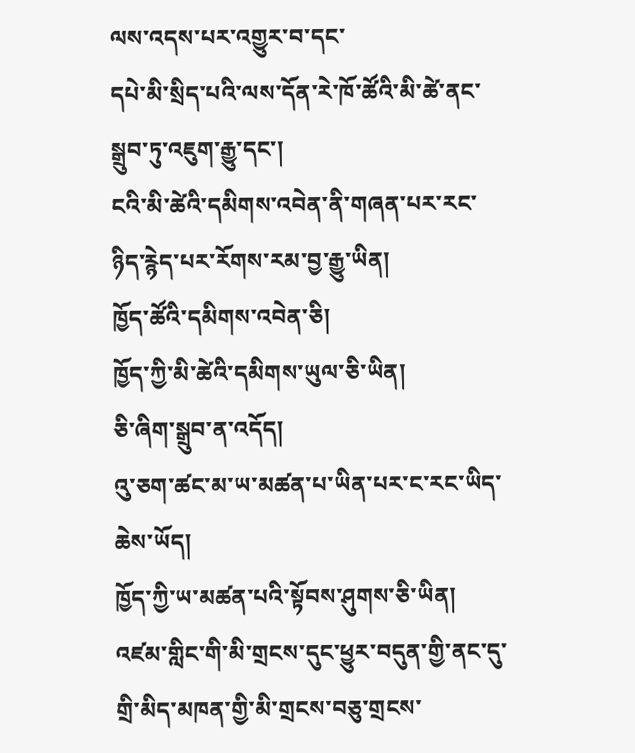ལས་འདས་པར་འགྱུར་བ་དང་
དཔེ་མི་སྲིད་པའི་ལས་དོན་རེ་ཁོ་ཚོའི་མི་ཚེ་ནང་སྒྲུབ་ཏུ་འཇུག་རྒྱུ་དང་།
ངའི་མི་ཚེའི་དམིགས་འབེན་ནི་གཞན་པར་རང་ཉིད་རྙེད་པར་རོགས་རམ་བྱ་རྒྱུ་ཡིན།
ཁྱོད་ཚོའི་དམིགས་འབེན་ཅི།
ཁྱོད་ཀྱི་མི་ཚེའི་དམིགས་ཡུལ་ཅི་ཡིན།
ཅི་ཞིག་སྒྲུབ་ན་འདོད།
འུ་ཅག་ཚང་མ་ཡ་མཚན་པ་ཡིན་པར་ང་རང་ཡིད་ཆེས་ཡོད།
ཁྱོད་ཀྱི་ཡ་མཚན་པའི་སྟོབས་ཤུགས་ཅི་ཡིན།
འཛམ་གླིང་གི་མི་གྲངས་དུང་ཕྱུར་བདུན་གྱི་ནང་དུ་
གྲི་མིད་མཁན་གྱི་མི་གྲངས་བཅུ་གྲངས་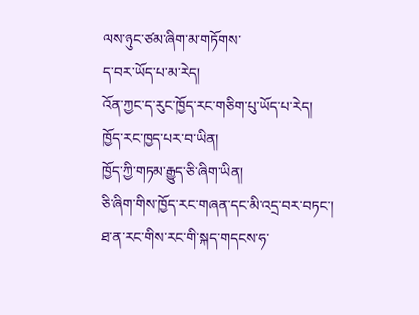ལས་ཉུང་ཙམ་ཞིག་མ་གཏོགས་
ད་བར་ཡོད་པ་མ་རེད།
འོན་ཀྱང་ད་རུང་ཁྱོད་རང་གཅིག་པུ་ཡོད་པ་རེད།
ཁྱོད་རང་ཁྱད་པར་བ་ཡིན།
ཁྱོད་ཀྱི་གཏམ་རྒྱུད་ཅི་ཞིག་ཡིན།
ཅི་ཞིག་གིས་ཁྱོད་རང་གཞན་དང་མི་འདྲ་བར་བཏང་།
ཐ་ན་རང་གིས་རང་གི་སྐད་གདངས་ཧ་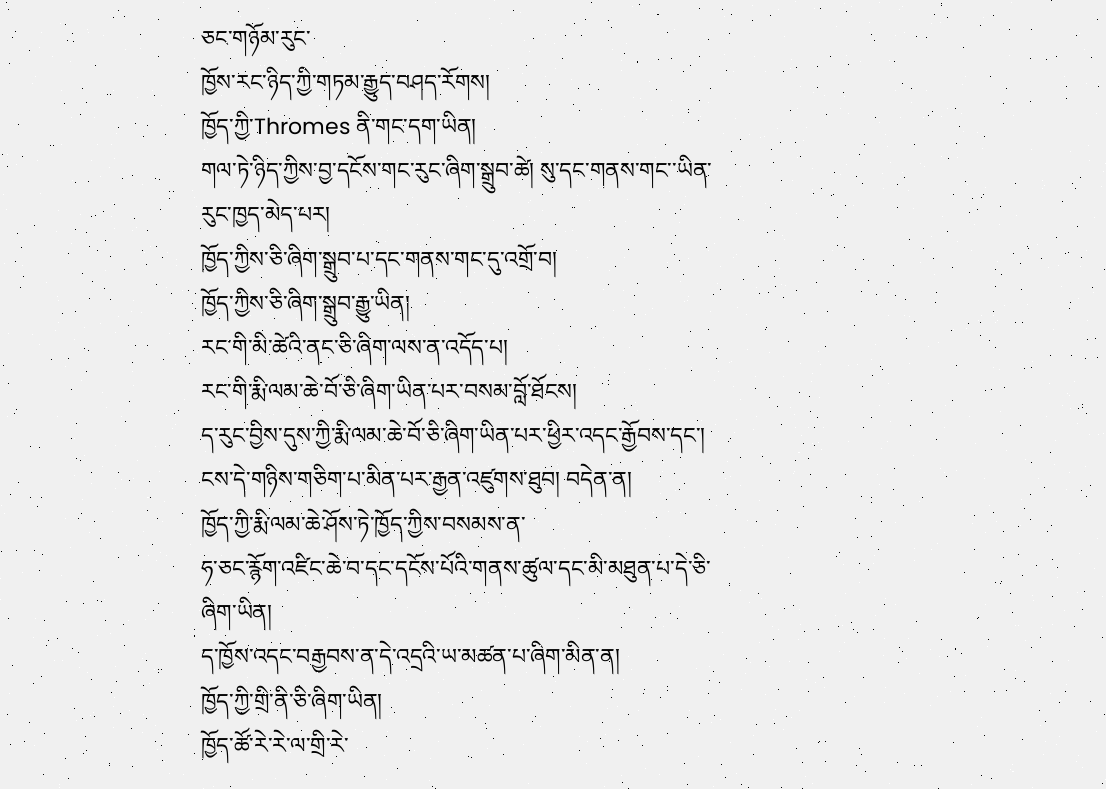ཅང་གཉོམ་རུང་
ཁྱོས་རང་ཉིད་ཀྱི་གཏམ་རྒྱུད་བཤད་རོགས།
ཁྱོད་ཀྱི་Thromes ནི་གང་དག་ཡིན།
གལ་ཏེ་ཉིད་ཀྱིས་བྱ་དངོས་གང་རུང་ཞིག་སྒྲུབ་ཚེ། སུ་དང་གནས་གང་་ཡིན་རུང་ཁྱད་མེད་པར།
ཁྱོད་ཀྱིས་ཅི་ཞིག་སྒྲུབ་པ་དང་གནས་གང་དུ་འགྲོ་བ།
ཁྱོད་ཀྱིས་ཅི་ཞིག་སྒྲུབ་རྒྱུ་ཡིན།
རང་གི་མི་ཚེའི་ནང་ཅི་ཞིག་ལས་ན་འདོད་པ།
རང་གི་རྨི་ལམ་ཆེ་བོ་ཅི་ཞིག་ཡིན་པར་བསམ་བློ་ཐོངས།
ད་རུང་བྱིས་དུས་ཀྱི་རྨི་ལམ་ཆེ་བོ་ཅི་ཞིག་ཡིན་པར་ཕྱིར་འདང་རྒྱོབས་དང་།
ངས་དེ་གཉིས་གཅིག་པ་མིན་པར་རྒྱན་འཛུགས་ཐུབ། བདེན་ན།
ཁྱོད་ཀྱི་རྨི་ལམ་ཆེ་ཤོས་ཏེ་ཁྱོད་ཀྱིས་བསམས་ན་
ཧ་ཅང་རྙོག་འཛིང་ཆེ་བ་དང་དངོས་པོའི་གནས་ཚུལ་དང་མི་མཐུན་པ་དེ་ཅི་ཞིག་ཡིན།
ད་ཁྱོས་འདང་བརྒྱབས་ན་དེ་འདྲའི་ཡ་མཚན་པ་ཞིག་མིན་ན།
ཁྱོད་ཀྱི་གྲི་ནི་ཅི་ཞིག་ཡིན།
ཁྱོད་ཚོ་རེ་རེ་ལ་གྲི་རེ་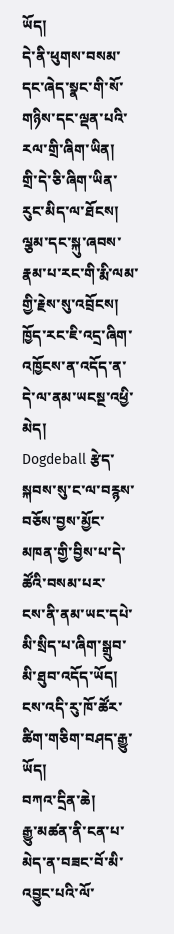ཡོད།
དེ་ནི་ཕུགས་བསམ་དང་ཞེད་སྣང་གི་སོ་གཉིས་དང་ལྡན་པའི་རལ་གྲི་ཞིག་ཡིན།
གྲི་དེ་ཅི་ཞིག་ཡིན་རུང་མིད་ལ་ཐོངས།
ལྕམ་དང་སྐུ་ཞབས་རྣམ་པ་རང་གི་རྨི་ལམ་གྱི་རྗེས་སུ་འབྲོངས།
ཁྱོད་རང་ཇི་འདྲ་ཞིག་འཁྱོངས་ན་འདོད་ན་དེ་ལ་ནམ་ཡངསྔ་འཕྱི་མེད།
Dogdeball རྩེད་སྐབས་སུ་ང་ལ་བརྙས་བཅོས་བྱས་མྱོང་མཁན་གྱི་བྱིས་པ་དེ་ཚོའི་བསམ་པར་
ངས་ནི་ནམ་ཡང་དཔེ་མི་སྲིད་པ་ཞིག་སྒྲུབ་མི་ཐུབ་འདོད་ཡོད།
ངས་འདི་རུ་ཁོ་ཚོར་ཚིག་གཅིག་བཤད་རྒྱུ་ཡོད།
བཀའ་དྲིན་ཆེ།
རྒྱུ་མཚན་ནི་ངན་པ་མེད་ན་བཟང་བོ་མི་འབྱུང་པའི་ལོ་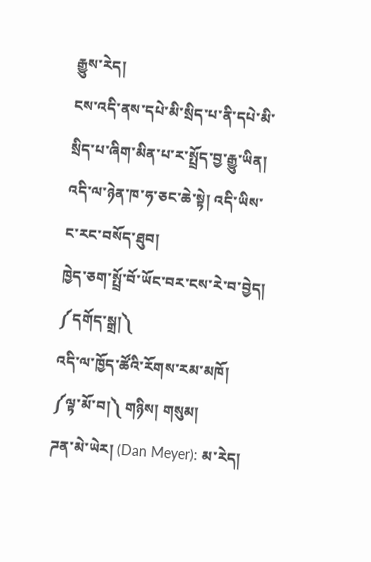རྒྱུས་རེད།
ངས་འདི་ནས་དཔེ་མི་སྲིད་པ་ནི་དཔེ་མི་སྲིད་པ་ཞིག་མིན་པ་ར་སྤྲོད་བྱ་རྒྱུ་ཡིན།
འདི་ལ་ཉེན་ཁ་ཧ་ཅང་ཆེ་སྟེ། འདི་ཡིས་ང་རང་བསོད་ཐུབ།
ཁྱེད་ཅག་སྤྲོ་བོ་ཡོང་བར་ངས་རེ་བ་བྱེད།
༼དགོད་སྒྲ།༽
འདི་ལ་ཁྱོད་ཚོའི་རོགས་རམ་མཁོ།
༼ལྟ་མོ་བ།༽ གཉིས། གསུམ།
ཌན་མེ་ཡེར། (Dan Meyer): མ་རེད།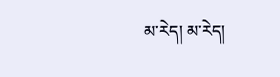མ་རེད། མ་རེད།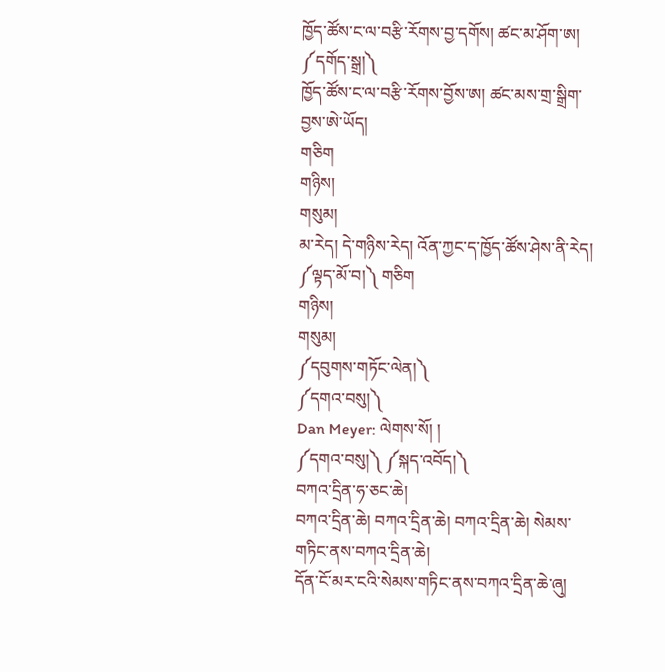ཁྱོད་ཚོས་ང་ལ་བརྩི་རོགས་བྱ་དགོས། ཚང་མ་ཤོག་ཨ།
༼དགོད་སྒྲ།༽
ཁྱོད་ཚོས་ང་ལ་བརྩི་རོགས་བྱོས་ཨ། ཚང་མས་གྲ་སྒྲིག་བྱས་ཨེ་ཡོད།
གཅིག
གཉིས།
གསུམ།
མ་རེད། དེ་གཉིས་རེད། འོན་ཀྱང་ད་ཁྱོད་ཚོས་ཤེས་ནི་རེད།
༼ལྟད་མོ་བ།༽ གཅིག
གཉིས།
གསུམ།
༼དབུགས་གཏོང་ལེན།༽
༼དགའ་བསུ།༽
Dan Meyer: ལེགས་སོ། །
༼དགའ་བསུ།༽ ༼སྐད་འབོད།༽
བཀའ་དྲིན་ཧ་ཅང་ཆེ།
བཀའ་དྲིན་ཆེ། བཀའ་དྲིན་ཆེ། བཀའ་དྲིན་ཆེ། སེམས་གཏིང་ནས་བཀའ་དྲིན་ཆེ།
དོན་ངོ་མར་ངའི་སེམས་གཏིང་ནས་བཀའ་དྲིན་ཆེ་ཞུ།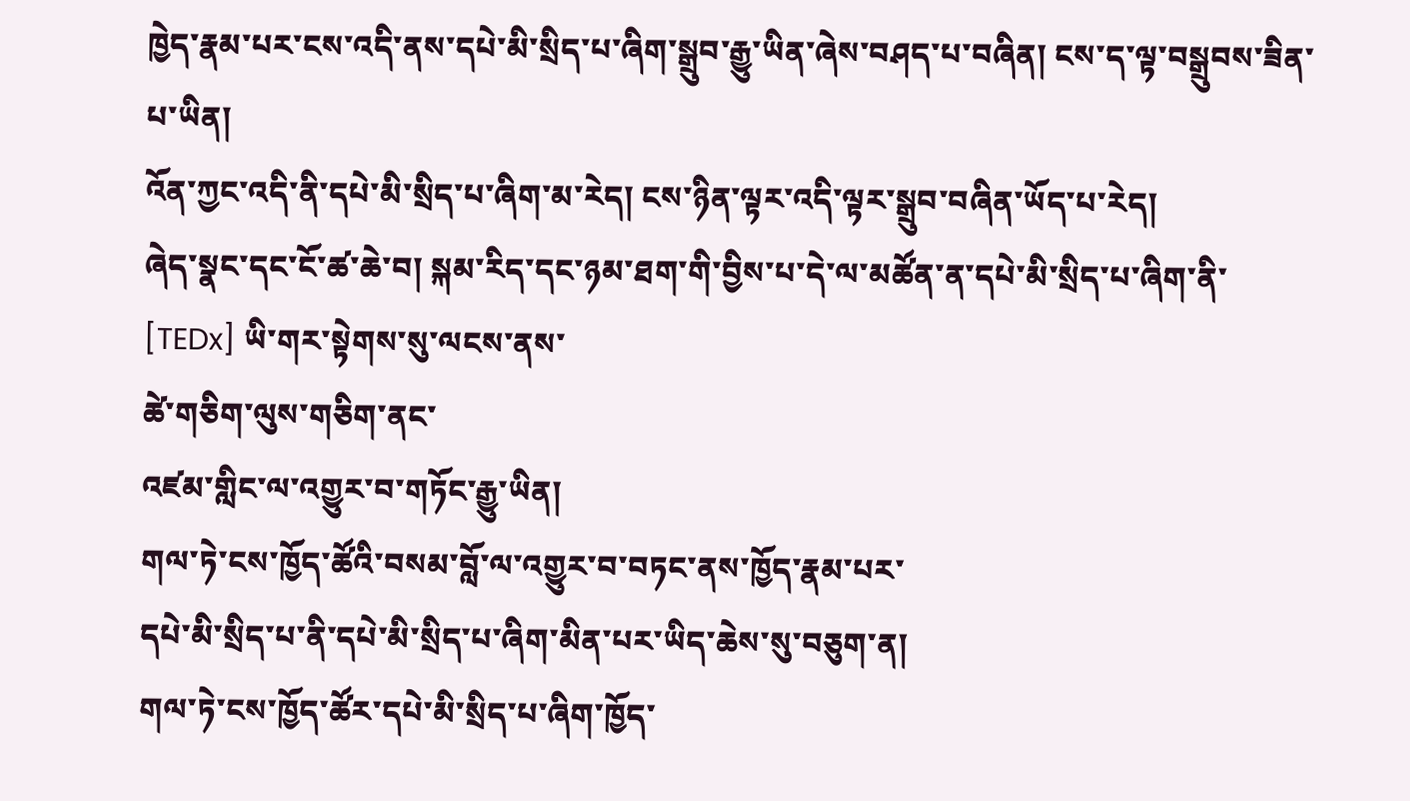ཁྱེད་རྣམ་པར་ངས་འདི་ནས་དཔེ་མི་སྲིད་པ་ཞིག་སྒྲུབ་རྒྱུ་ཡིན་ཞེས་བཤད་པ་བཞིན། ངས་ད་ལྟ་བསྒྲུབས་ཟིན་པ་ཡིན།
འོན་ཀྱང་འདི་ནི་དཔེ་མི་སྲིད་པ་ཞིག་མ་རེད། ངས་ཉིན་ལྟར་འདི་ལྟར་སྒྲུབ་བཞིན་ཡོད་པ་རེད།
ཞེད་སྣང་དང་ངོ་ཚ་ཆེ་བ། སྐམ་རིད་དང་ཉམ་ཐག་གི་བྱིས་པ་དེ་ལ་མཚོན་ན་དཔེ་མི་སྲིད་པ་ཞིག་ནི་
[TEDx] ཡི་གར་སྟེགས་སུ་ལངས་ནས་
ཚེ་གཅིག་ལུས་གཅིག་ནང་
འཛམ་གླིང་ལ་འགྱུར་བ་གཏོང་རྒྱུ་ཡིན།
གལ་ཏེ་ངས་ཁྱོད་ཚོའི་བསམ་བློ་ལ་འགྱུར་བ་བཏང་ནས་ཁྱོད་རྣམ་པར་
དཔེ་མི་སྲིད་པ་ནི་དཔེ་མི་སྲིད་པ་ཞིག་མིན་པར་ཡིད་ཆེས་སུ་བཅུག་ན།
གལ་ཏེ་ངས་ཁྱོད་ཚོར་དཔེ་མི་སྲིད་པ་ཞིག་ཁྱོད་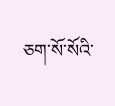ཅག་སོ་སོའི་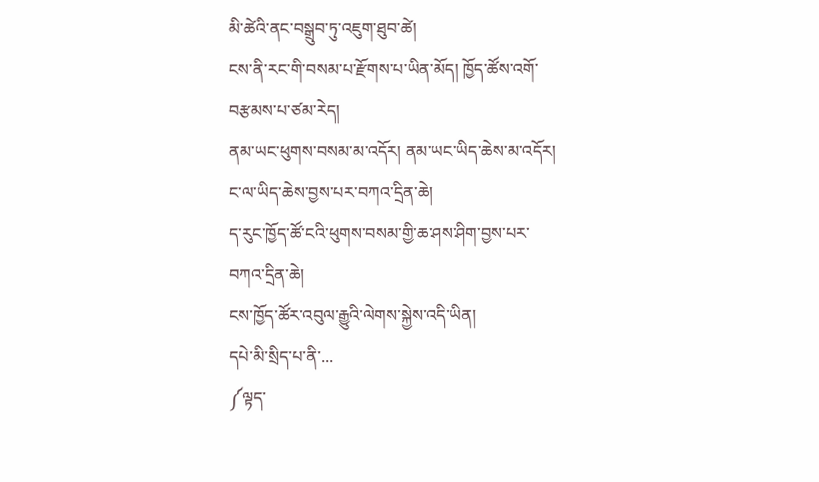མི་ཚེའི་ནང་བསྒྲུབ་ཏུ་འཇུག་ཐུབ་ཚེ།
ངས་ནི་རང་གི་བསམ་པ་རྫོགས་པ་ཡིན་མོད། ཁྱོད་ཚོས་འགོ་བརྩམས་པ་ཙམ་རེད།
ནམ་ཡང་ཕུགས་བསམ་མ་འདོར། ནམ་ཡང་ཡིད་ཆེས་མ་འདོར།
ང་ལ་ཡིད་ཆེས་བྱས་པར་བཀའ་དྲིན་ཆེ།
ད་རུང་ཁྱོད་ཚོ་ངའི་ཕུགས་བསམ་གྱི་ཆ་ཤས་ཤིག་བྱས་པར་བཀའ་དྲིན་ཆེ།
ངས་ཁྱོད་ཚོར་འབུལ་རྒྱུའི་ལེགས་སྐྱེས་འདི་ཡིན།
དཔེ་མི་སྲིད་པ་ནི་...
༼ལྟད་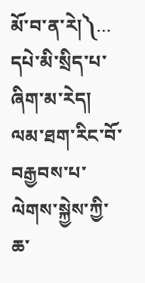མོ་བ་ན་རེ།༽... དཔེ་མི་སྲིད་པ་ཞིག་མ་རེད།
ལམ་ཐག་རིང་བོ་བརྒྱབས་པ་ལེགས་སྐྱེས་ཀྱི་ཆ་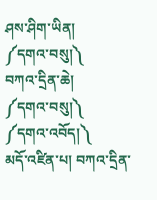ཤས་ཤིག་ཡིན།
༼དགའ་བསུ།༽
བཀའ་དྲིན་ཆེ།
༼དགའ་བསུ།༽
༼དགའ་འབོད།༽
མདོ་འཛིན་པ། བཀའ་དྲིན་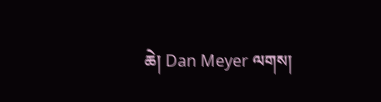ཆེ། Dan Meyer ལགས།